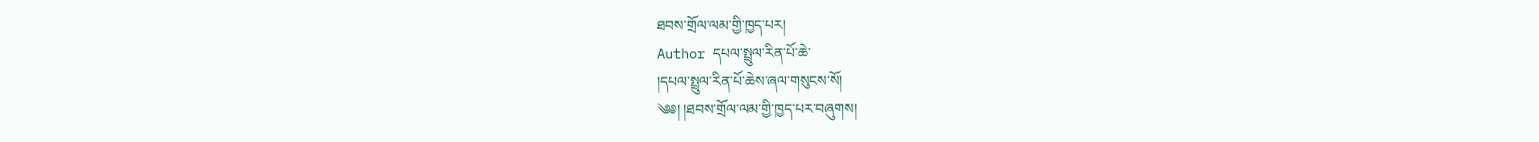ཐབས་གྲོལ་ལམ་གྱི་ཁྱད་པར།
Author དཔལ་སྤྲུལ་རིན་པོ་ཆེ་
།དཔལ་སྤྲུལ་རིན་པོ་ཆེས་ཞལ་གསུངས་སོ།
༄༅། །ཐབས་གྲོལ་ལམ་གྱི་ཁྱད་པར་བཞུགས།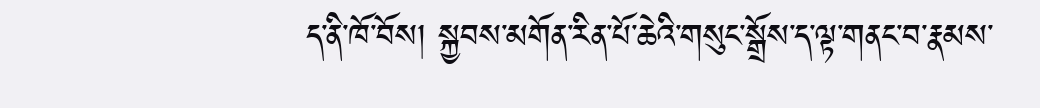ད་ནི་ཁོ་བོས། སྐྱབས་མགོན་རིན་པོ་ཆེའི་གསུང་སྒྲོས་ད་ལྟ་གནང་བ་རྣམས་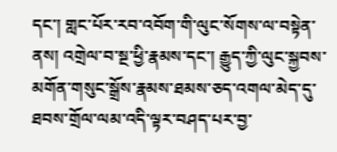དང་། གླང་པོར་རབ་འབོག་གི་ལུང་སོགས་ལ་བསྟེན་ནས། འགྲེལ་བ་སྔ་ཕྱི་རྣམས་དང་། རྒྱུད་ཀྱི་ལུང་སྐྱབས་མགོན་གསུང་སྒྲོས་རྣམས་ཐམས་ཅད་འགལ་མེད་དུ་ཐབས་གྲོལ་ལམ་འདི་ལྟར་བཤད་པར་བྱ་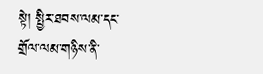སྟེ། སྤྱིར་ཐབས་ལམ་དང་གྲོལ་ལམ་གཉིས་ནི་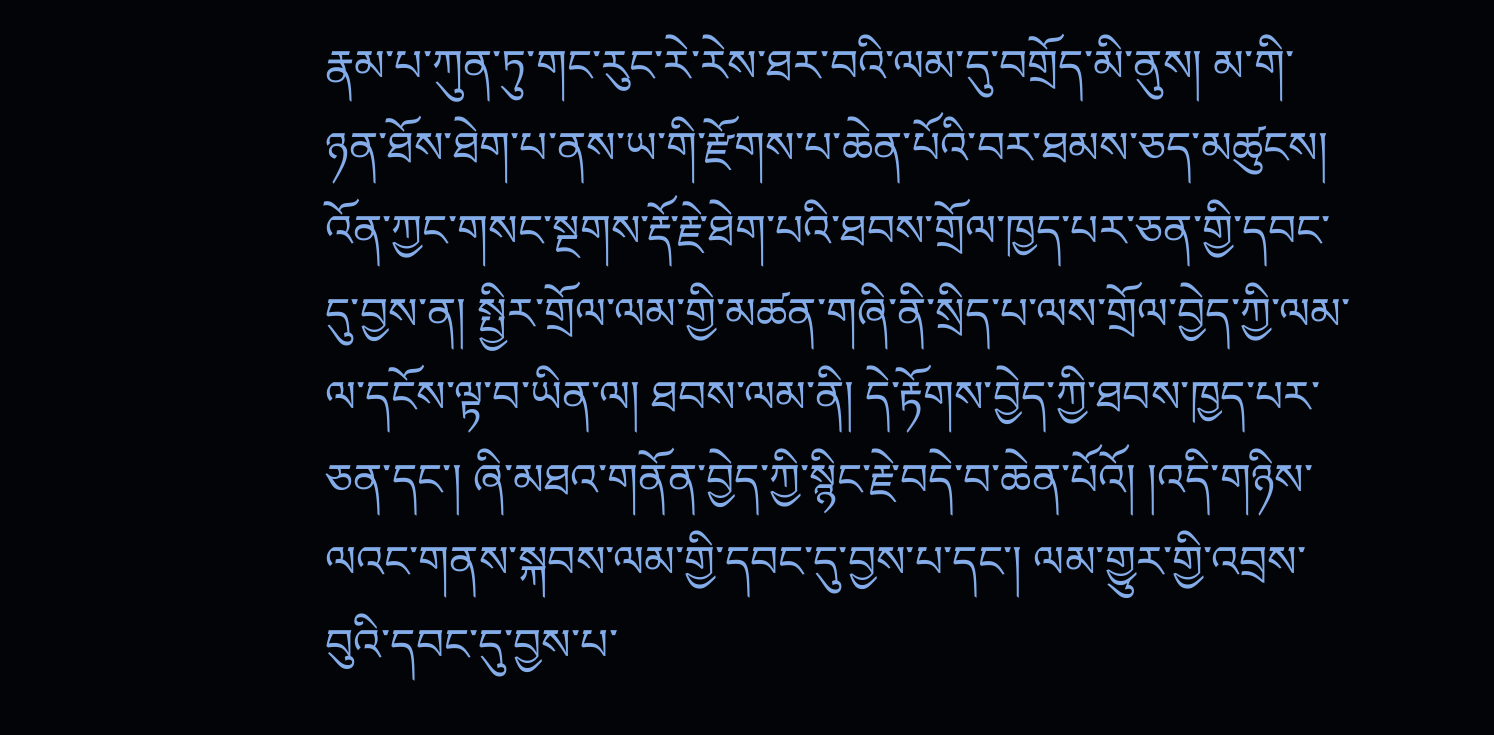རྣམ་པ་ཀུན་ཏུ་གང་རུང་རེ་རེས་ཐར་བའི་ལམ་དུ་བགྲོད་མི་ནུས། མ་གི་ཉན་ཐོས་ཐེག་པ་ནས་ཡ་གི་རྫོགས་པ་ཆེན་པོའི་བར་ཐམས་ཅད་མཚུངས། འོན་ཀྱང་གསང་སྔགས་རྡོ་རྗེ་ཐེག་པའི་ཐབས་གྲོལ་ཁྱད་པར་ཅན་གྱི་དབང་དུ་བྱས་ན། སྤྱིར་གྲོལ་ལམ་གྱི་མཚན་གཞི་ནི་སྲིད་པ་ལས་གྲོལ་བྱེད་ཀྱི་ལམ་ལ་དངོས་ལྟ་བ་ཡིན་ལ། ཐབས་ལམ་ནི། དེ་རྟོགས་བྱེད་ཀྱི་ཐབས་ཁྱད་པར་ཅན་དང་། ཞི་མཐའ་གནོན་བྱེད་ཀྱི་སྙིང་རྗེ་བདེ་བ་ཆེན་པོའོ། །འདི་གཉིས་ལའང་གནས་སྐབས་ལམ་གྱི་དབང་དུ་བྱས་པ་དང་། ལམ་གྱུར་གྱི་འབྲས་བུའི་དབང་དུ་བྱས་པ་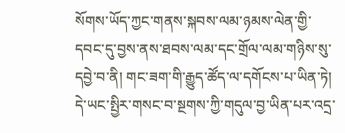སོགས་ཡོད་ཀྱང་གནས་སྐབས་ལམ་ཉམས་ལེན་གྱི་དབང་དུ་བྱས་ནས་ཐབས་ལམ་དང་གྲོལ་ལམ་གཉིས་སུ་དབྱེ་བ་ནི། གང་ཟག་གི་རྒྱུད་ཚོད་ལ་དགོངས་པ་ཡིན་ཏེ། དེ་ཡང་སྤྱིར་གསང་བ་སྔགས་ཀྱི་གདུལ་བྱ་ཡིན་པར་འདྲ་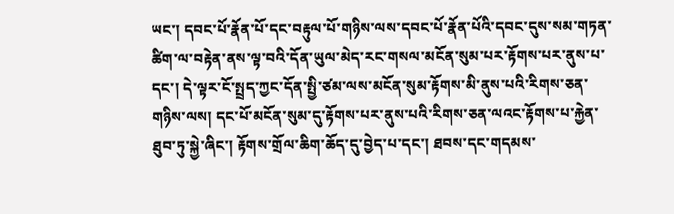ཡང་། དབང་པོ་རྣོན་པོ་དང་བརྟུལ་པོ་གཉིས་ལས་དབང་པོ་རྣོན་པོའི་དབང་དུས་སམ་གཏན་ཚིག་ལ་བརྟེན་ནས་ལྟ་བའི་དོན་ཡུལ་མེད་རང་གསལ་མངོན་སུམ་པར་རྟོགས་པར་ནུས་པ་དང་། དེ་ལྟར་ངོ་སྤྲད་ཀྱང་དོན་སྤྱི་ཙམ་ལས་མངོན་སུམ་རྟོགས་མི་ནུས་པའི་རིགས་ཅན་གཉིས་ལས། དང་པོ་མངོན་སུམ་དུ་རྟོགས་པར་ནུས་པའི་རིགས་ཅན་ལའང་རྟོགས་པ་རྐྱེན་ཐུབ་ཏུ་སྐྱེ་ཞིང་། རྟོགས་གྲོལ་ཆིག་ཆོད་དུ་བྱེད་པ་དང་། ཐབས་དང་གདམས་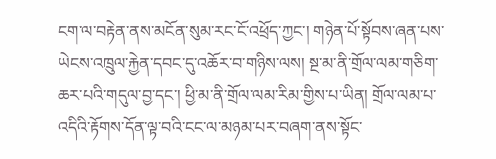ངག་ལ་བརྟེན་ནས་མངོན་སུམ་རང་ངོ་འཕྲོད་ཀྱང་། གཉེན་པོ་སྟོབས་ཞན་པས་ཡེངས་འཁྲུལ་རྐྱེན་དབང་དུ་འཆོར་བ་གཉིས་ལས། སྔ་མ་ནི་གྲོལ་ལམ་གཅིག་ཆར་པའི་གདུལ་བྱ་དང་། ཕྱི་མ་ནི་གྲོལ་ལམ་རིམ་གྱིས་པ་ཡིན། གྲོལ་ལམ་པ་འདིའི་རྟོགས་དོན་ལྟ་བའི་ངང་ལ་མཉམ་པར་བཞག་ནས་སྟོང་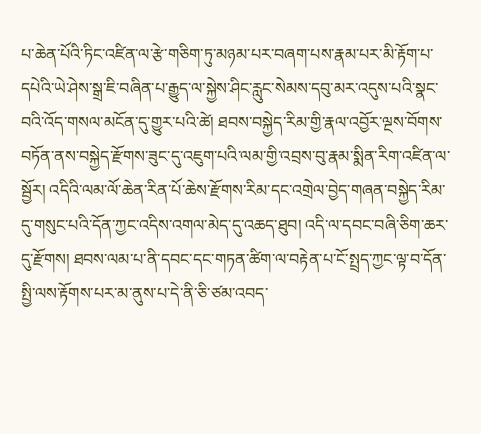པ་ཆེན་པོའི་ཏིང་འཛིན་ལ་རྩེ་གཅིག་ཏུ་མཉམ་པར་བཞག་པས་རྣམ་པར་མི་རྟོག་པ་དཔེའི་ཡེ་ཤེས་སྒྲ་ཇི་བཞིན་པ་རྒྱུད་ལ་སྐྱེས་ཤིང་རླུང་སེམས་དབུ་མར་འདུས་པའི་སྣང་བའི་འོད་གསལ་མངོན་དུ་གྱུར་པའི་ཚེ། ཐབས་བསྐྱེད་རིམ་གྱི་རྣལ་འབྱོར་ལྔས་བོགས་བཏོན་ནས་བསྐྱེད་རྫོགས་ཟུང་དུ་འཇུག་པའི་ལམ་གྱི་འབྲས་བུ་རྣམ་སྨིན་རིག་འཛིན་ལ་སྦྱོར། འདིའི་ལམ་ལོ་ཆེན་རིན་པོ་ཆེས་རྫོགས་རིམ་དང་འགྲེལ་བྱེད་གཞན་བསྐྱེད་རིམ་དུ་གསུང་པའི་དོན་ཀྱང་འདིས་འགལ་མེད་དུ་འཆད་ཐུབ། འདི་ལ་དབང་བཞི་ཅིག་ཆར་དུ་རྫོགས། ཐབས་ལམ་པ་ནི་དབང་དང་གཏན་ཚིག་ལ་བརྟེན་པ་ངོ་སྤྲད་ཀྱང་ལྟ་བ་དོན་སྤྱི་ལས་རྟོགས་པར་མ་ནུས་པ་དེ་ནི་ཅི་ཙམ་འབད་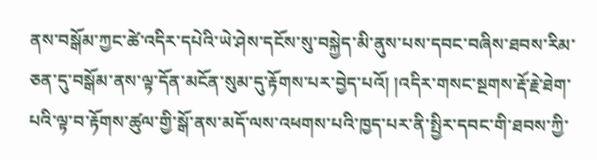ནས་བསྒོམ་ཀྱང་ཚེ་འདིར་དཔེའི་ཡེ་ཤེས་དངོས་སུ་བསྐྱེད་མི་ནུས་པས་དབང་བཞིས་ཐབས་རིམ་ཅན་དུ་བསྒོམ་ནས་ལྟ་དོན་མངོན་སུམ་དུ་རྟོགས་པར་བྱེད་པའོ། །འདིར་གསང་སྔགས་རྡོ་རྗེ་ཐེག་པའི་ལྟ་བ་རྟོགས་ཚུལ་གྱི་སྒོ་ནས་མདོ་ལས་འཕགས་པའི་ཁྱད་པར་ནི་སྤྱིར་དབང་གི་ཐབས་ཀྱི་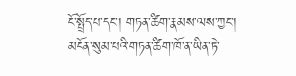ངོ་སྤྲོད་པ་དང་། གཏན་ཚིག་རྣམས་ལས་ཀྱང་། མངོན་སུམ་པའི་གཏན་ཚིག་ཁོ་ན་ཡིན་ཏེ་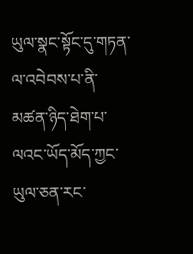ཡུལ་སྣང་སྟོང་དུ་གཏན་ལ་འབེབས་པ་ནི་མཚན་ཉིད་ཐེག་པ་ལའང་ཡོད་མོད་ཀྱང་ཡུལ་ཅན་རང་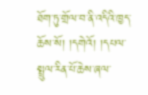ཐོག་ཏུ་གྲོལ་བ་ནི་འདིའི་ཁྱད་ཆོས་སོ། །དགེའོ། །དཔལ་སྤྲུལ་རིན་པོ་ཆེས་ཞལ་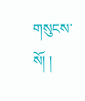གསུངས་སོ། །